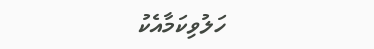ހަލުވިކަމާއެކު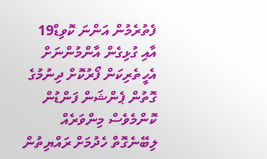ފެތުރެމުން އަންނަ ކޮވިޑް19 އާއި ގުޅިގެން އާންމުންނަށް އެހީތެރިކަން ފޯރުކޮށް ދިނުމުގެ ގޮތުން ޕެންޝަން ފަންޑުން ކޮންމެވެސް މިންވަރެއް ލިބޭނެގޮތް ހެދުމަށް ރައްޔިތުން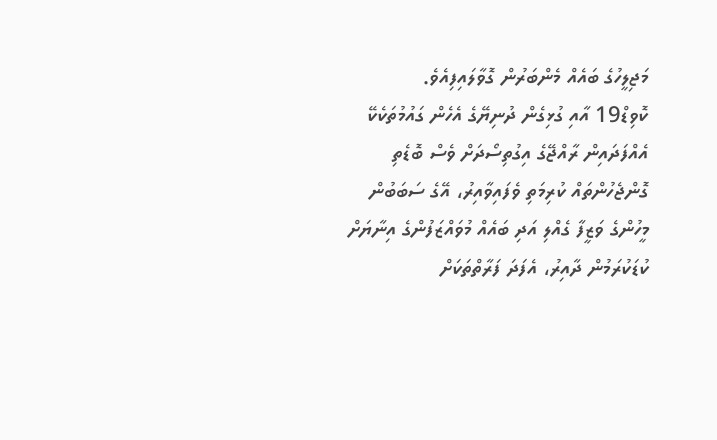މަޖިލީހުގެ ބައެއް މެންބަރުން ގޮވާލައިފިއެވެ.
ކޮވިޑް19 އާއި ގުޅިގެން ދުނިޔޭގެ އެހެން ގައުމުތަކެކޭ އެއްފަދައިން ރާއްޖޭގެ އިގުތިސޯދަށް ވެސް ބޮޑެތި ގޮންޖެހުންތައް ކުރިމަތި ވެފައިވާއިރު، އޭގެ ސަބަބުން މީހުންގެ ވަޒީފާ ގެއްލި އަދި ބައެއް މުވައްޒަފުންގެ އިނާޔަށް ކުޑަކުރަމުން ދާއިރު، އެފަދަ ފަރާތްތަކަށް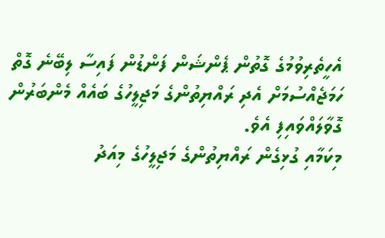އެހީތެރިވުމުގެ ގޮތުން ޕެންޝަން ފަންޑުން ފައިސާ ލިބޭނެ ގޮތް ހަމަޖެއްސުމަށް އެދި ރައްޔިތުންގެ މަޖިލީހުގެ ބައެއް މެންބަރުން ގޮވާލައްވައިފި އެވެ.
މިކަމާއި ގުޅިގެން ރައްޔިތުންގެ މަޖިލީހުގެ މިއަދު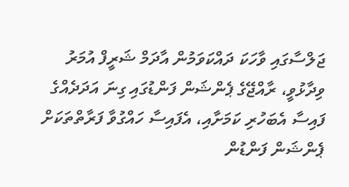ޖަލްސާގައި ވާހަކަ ދައްކަވަމުން އާދަމް ޝަރީފް އުމަރު ވިދާޅުވީ، ރާއްޖޭގެ ޕެންޝަން ފަންޑުގައި ގިނަ އަދަދެއްގެ ފައިސާ އެބަހުރި ކަމަށާއި، އެފައިސާ ހައްގުވާ ފަރާތްތަކަށް ޕެންޝަން ފަންޑުން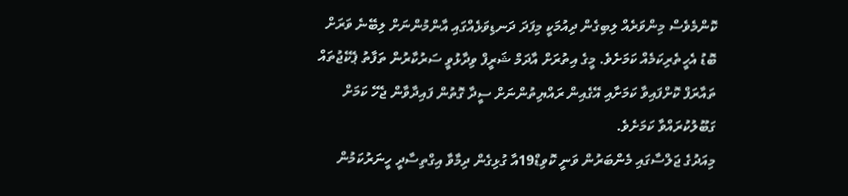ކޮންމެވެސް މިންވަރެއް ލިބިގެން ދިއުމަކީ މިފަދަ ދަނޑިވަޅެއްގައި އާންމުންނަށް ލިބޭނެ ވަރަށް ބޮޑު އެހީތެރިކަމެއް ކަމަށެވެ. މީގެ އިތުރަށް އާދަމް ޝަރީފް ވިދާޅުވީ ސަރުކާރުން ތަފާތު ޕެކޭޖުތައް ތައާރަފް ކޮށްފައިވާ ކަމަށާއި އޭގެއިން ރައްޔިތުންނަށް ސީދާ ގޮތުން ފައިދާވާން ޖެހޭ ކަމަށް ގަބޫލުކުރައްވާ ކަމަށެވެ.
މިއަދުގެ ޖަލްސާގައި މެންބަރުން ވަނީ ކޮވިޑް19އާ ގުޅިގެން ދިމާވާ އިގްތިސާދީ ހީނަރުކަމުން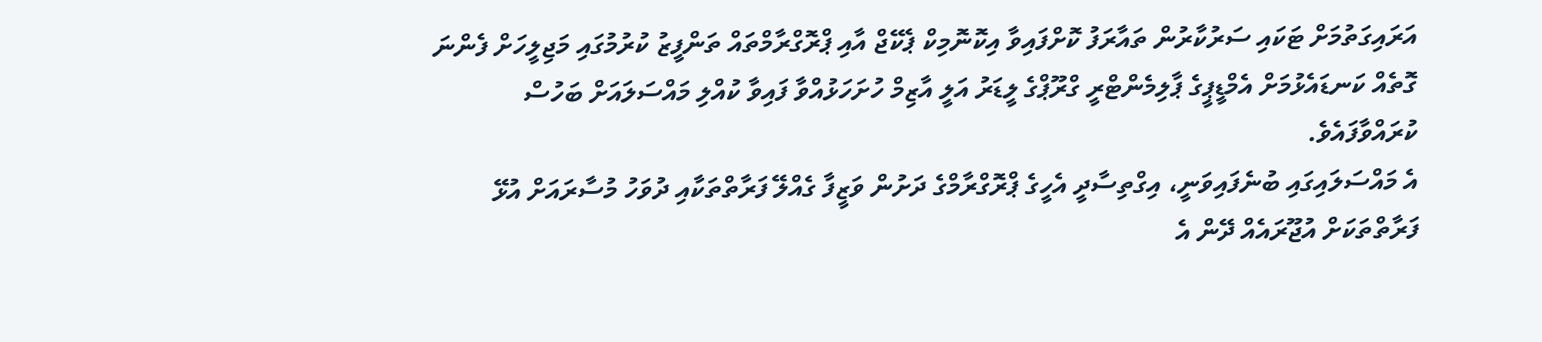އަރައިގަތުމަށް ޓަކައި ސަރުކާރުން ތައާރަފު ކޮށްފައިވާ އިކޮނޮމިކް ޕެކޭޖް އާއި ޕްރޮގްރާމްތައް ތަންފީޒު ކުރުމުގައި މަޖިލީހަށް ފެންނަ ގޮތެއް ކަނޑައެޅުމަށް އެމްޑީޕީގެ ޕާލިމެންޓްރީ ގްރޫޕްގެ ލީޑަރު އަލީ އާޒިމް ހުށަހަޅުއްވާ ފައިވާ ކުއްލި މައްސަލައަށް ބަހުސް ކުރައްވާފައެވެ.
އެ މައްސަލައިގައި ބުނެފައިވަނީ، އިގްތިސާދީ އެހީގެ ޕްރޮގްރާމްގެ ދަށުން ވަޒީފާ ގެއްލޭ ފަރާތްތަކާއި ދުވަހު މުސާރައަށް އުޅޭ ފަރާތްތަކަށް އުޖޫރައެއް ދޭން އެ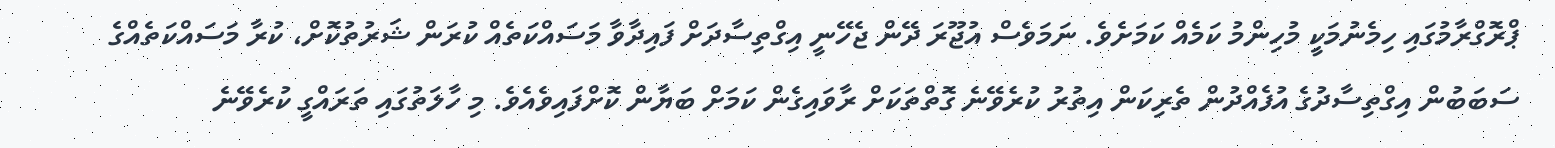ޕްރޮގްރާމުގައި ހިމެނުމަކީ މުހިންމު ކަމެއް ކަމަށެވެ. ނަމަވެސް އުޖޫރަ ދޭން ޖެހޭނީ އިގްތިސާދަށް ފައިދާވާ މަސައްކަތެއް ކުރަން ޝަރުތުކޮށް، ކުރާ މަސައްކަތެއްގެ ސަބަބުން އިގްތިސާދުގެ އުފެއްދުން ތެރިކަން އިތުރު ކުރެވޭނެ ގޮތްތަކަށް ރާވައިގެން ކަމަށް ބަޔާން ކޮށްފައިވެއެވެ. މި ހާލަތުގައި ތަރައްގީ ކުރެވޭނެ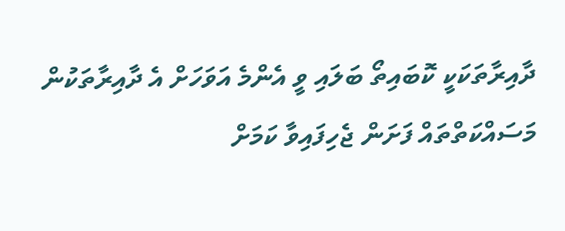ދާއިރާތަކަކީ ކޮބައިތޯ ބަލައި ވީ އެންމެ އަވަހަށް އެ ދާއިރާތަކުން މަސައްކަތްތައް ފަށަން ޖެހިފައިވާ ކަމަށް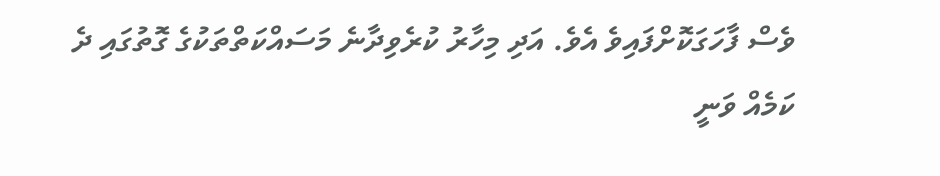ވެސް ފާހަގަކޮށްފައިވެ އެވެ. އަދި މިހާރު ކުރެވިދާނެ މަސައްކަތްތަކުގެ ގޮތުގައި ދެ ކަމެއް ވަނީ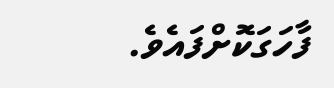ފާހަގަކޮށްފައެވެ.